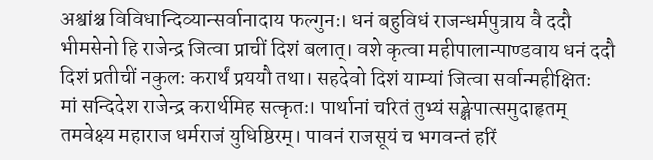अश्वांश्च विविधान्दिव्यान्सर्वानादाय फल्गुनः। धनं बहुविधं राजन्धर्मपुत्राय वै ददौ
भीमसेनो हि राजेन्द्र जित्वा प्राचीं दिशं बलात्। वशे कृत्वा महीपालान्पाण्डवाय धनं ददौ
दिशं प्रतीचीं नकुलः करार्थं प्रययौ तथा। सहदेवो दिशं याम्यां जित्वा सर्वान्महीक्षितः
मां सन्दिदेश राजेन्द्र करार्थमिह सत्कृतः। पार्थानां चरितं तुभ्यं सङ्क्षेपात्समुदाहृतम्
तमवेक्ष्य महाराज धर्मराजं युधिष्ठिरम्। पावनं राजसूयं च भगवन्तं हरिं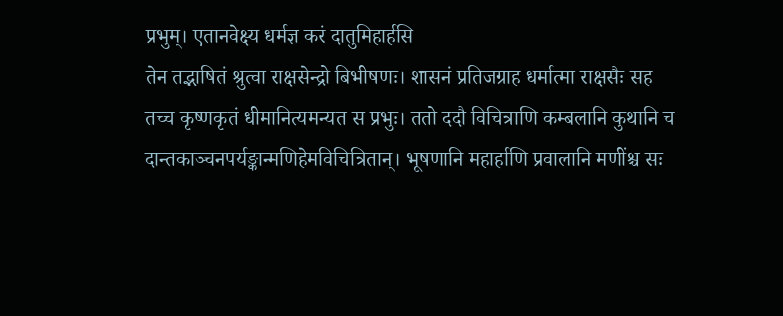प्रभुम्। एतानवेक्ष्य धर्मज्ञ करं दातुमिहार्हसि
तेन तद्भाषितं श्रुत्वा राक्षसेन्द्रो बिभीषणः। शासनं प्रतिजग्राह धर्मात्मा राक्षसैः सह
तच्च कृष्णकृतं धीमानित्यमन्यत स प्रभुः। ततो ददौ विचित्राणि कम्बलानि कुथानि च
दान्तकाञ्चनपर्यङ्कान्मणिहेमविचित्रितान्। भूषणानि महार्हाणि प्रवालानि मणींश्च सः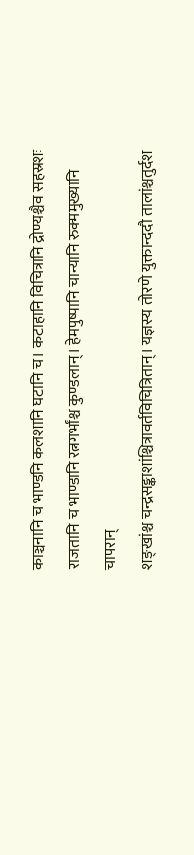काञ्चनानि च भाण्डनि कलशानि घटानि च। कटाहानि विचित्रानि द्रोण्यश्चैव सहस्रशः
राजतानि च भाण्डानि रत्नगर्भांश्च कुण्डलान्। हेमपुष्पानि चान्यानि रुक्ममुख्यानि चापरान्
शङ्खांश्च चन्द्रसङ्काशांश्चित्रावर्तविचित्रितान्। यज्ञस्य तोरणे युक्तान्ददौ तालांश्चतुर्दश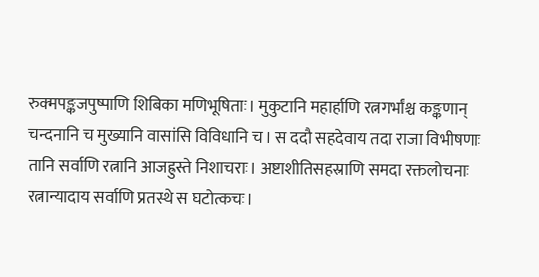रुक्मपङ्कजपुष्पाणि शिबिका मणिभूषिताः। मुकुटानि महार्हाणि रत्नगर्भांश्च कङ्कणान्
चन्दनानि च मुख्यानि वासांसि विविधानि च। स ददौ सहदेवाय तदा राजा विभीषणाः
तानि सर्वाणि रत्नानि आजह्रुस्ते निशाचराः। अष्टाशीतिसहस्राणि समदा रक्तलोचनाः
रत्नान्यादाय सर्वाणि प्रतस्थे स घटोत्कचः।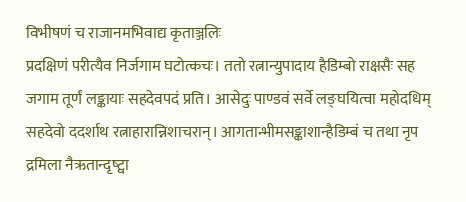विभीषणं च राजानमभिवाद्य कृताञ्जलिः
प्रदक्षिणं परीत्यैव निर्जगाम घटोत्कचः। ततो रत्नान्युपादाय हैडिम्बो राक्षसैः सह
जगाम तूर्णं लङ्कायाः सहदेवपदं प्रति। आसेदुः पाण्डवं सर्वे लङ्घयित्वा महोदधिम्
सहदेवो ददर्शाथ रत्नाहारान्निशाचरान्। आगतान्भीमसङ्काशान्हैडिम्बं च तथा नृप
द्रमिला नैऋतान्दृष्ट्वा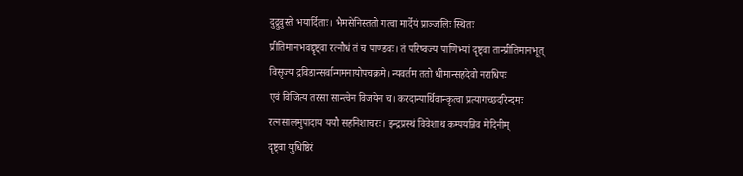दुद्रुवुस्ते भयार्दिताः। भैमसेनिस्ततो गत्वा मार्देयं प्राञ्जलिः स्थितः
प्रीतिमानभवद्दृष्ट्वा रत्नौधं तं च पाण्डवः। तं परिष्वज्य पाणिभ्यां दृष्ट्वा तान्प्रीतिमानभूत्
विसृज्य द्रविडान्सर्वान्गमनायोपचक्रमे। न्यवर्तम ततो धीमान्सहदेवो नराधिपः
एवं विजित्य तरसा सान्त्वेन विजयेन च। करदान्पार्थिवान्कृत्वा प्रत्यागच्छदरिन्दमः
रत्नसालमुपादाय ययौ सहनिशाचरः। इन्द्रप्रस्थं विवेशाथ कम्पयन्निव मेदिनीम्
दृष्ट्वा युधिष्ठिरं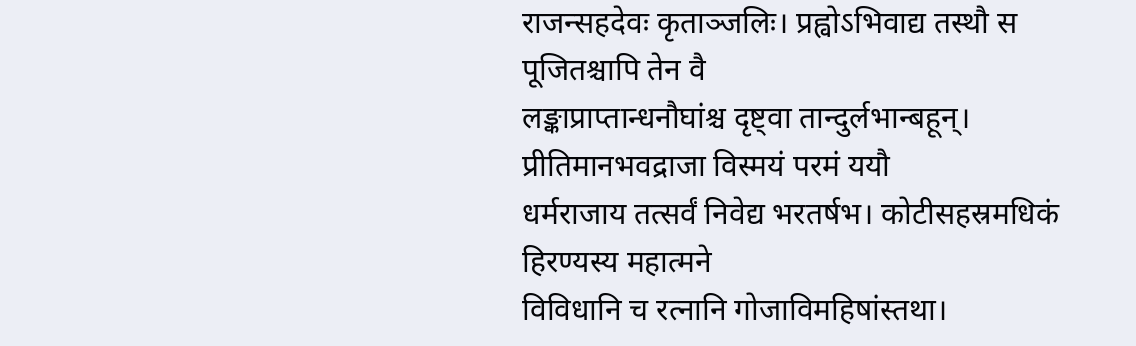राजन्सहदेवः कृताञ्जलिः। प्रह्वोऽभिवाद्य तस्थौ स पूजितश्चापि तेन वै
लङ्काप्राप्तान्धनौघांश्च दृष्ट्वा तान्दुर्लभान्बहून्। प्रीतिमानभवद्राजा विस्मयं परमं ययौ
धर्मराजाय तत्सर्वं निवेद्य भरतर्षभ। कोटीसहस्रमधिकं हिरण्यस्य महात्मने
विविधानि च रत्नानि गोजाविमहिषांस्तथा।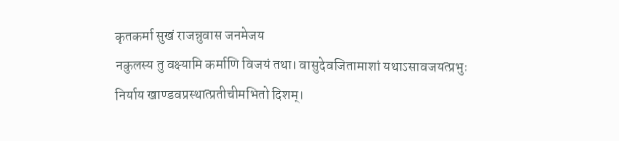कृतकर्मा सुखं राजन्नुवास जनमेजय
नकुलस्य तु वक्ष्यामि कर्माणि विजयं तथा। वासुदेवजितामाशां यथाऽसावजयत्प्रभुः
निर्याय खाण्डवप्रस्थात्प्रतीचीमभितो दिशम्।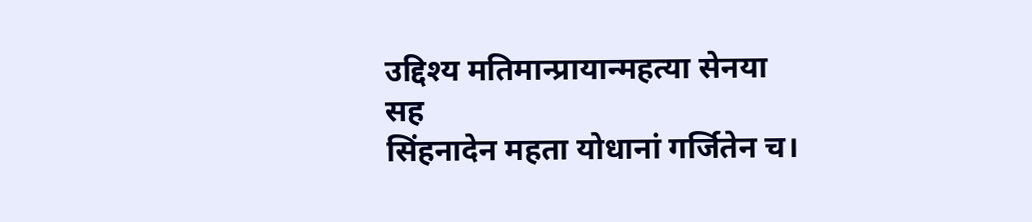उद्दिश्य मतिमान्प्रायान्महत्या सेनया सह
सिंहनादेन महता योधानां गर्जितेन च।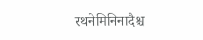रथनेमिनिनादैश्च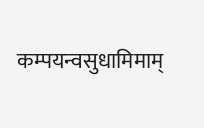कम्पयन्वसुधामिमाम्